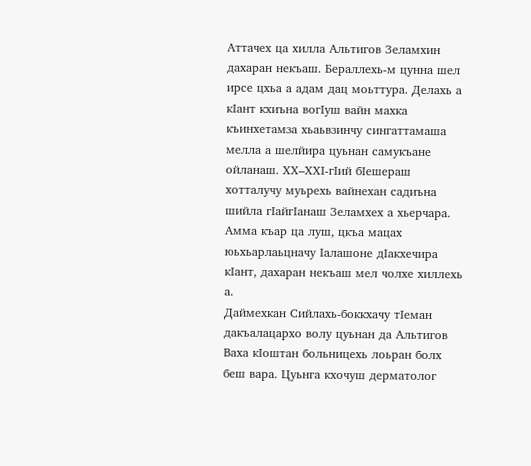Аттачех ца хилла Альтигов Зеламхин дахаран некъаш. Бераллехь-м цунна шел ирсе цхьа а адам дац моьттура. Делахь а кIант кхиъна вогIуш вайн махка къинхетамза хьаьвзинчу сингаттамаша мелла а шелйира цуьнан самукъане ойланаш. ХХ–ХХI-гIий бIешераш хотталучу муьрехь вайнехан садиъна шийла гIайгIанаш Зеламхех а хьерчара. Амма къар ца луш, цкъа мацах юьхьарлаьцначу Iалашоне дIакхечира кIант, дахаран некъаш мел чолхе хиллехь а.
Даймехкан Сийлахь-боккхачу тIеман дакъалацархо волу цуьнан да Альтигов Ваха кIоштан больницехь лоьран болх беш вара. Цуьнга кхочуш дерматолог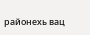районехь вац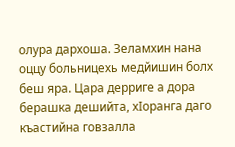олура дархоша. Зеламхин нана оццу больницехь медйишин болх беш яра. Цара дерриге а дора берашка дешийта, хIоранга даго къастийна говзалла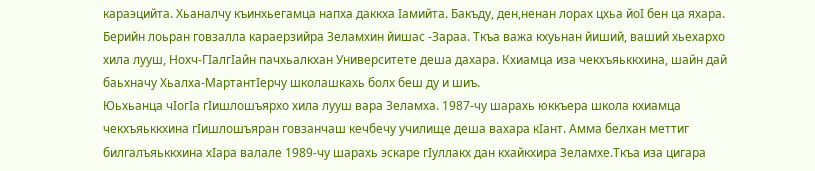караэцийта. Хьаналчу къинхьегамца напха даккха Iамийта. Бакъду, ден,ненан лорах цхьа йоI бен ца яхара. Берийн лоьран говзалла караерзийра Зеламхин йишас -Зараа. Ткъа важа кхуьнан йиший, ваший хьехархо хила лууш, Нохч-ГIалгIайн пачхьалкхан Университете деша дахара. Кхиамца иза чекхъяьккхина, шайн дай баьхначу Хьалха-МартантIерчу школашкахь болх беш ду и шиъ.
Юьхьанца чIогIа гIишлошъярхо хила лууш вара Зеламха. 1987-чу шарахь юккъера школа кхиамца чекхъяьккхина гIишлошъяран говзанчаш кечбечу училище деша вахара кIант. Амма белхан меттиг билгалъяьккхина хIара валале 1989-чу шарахь эскаре гIуллакх дан кхайкхира Зеламхе.Ткъа иза цигара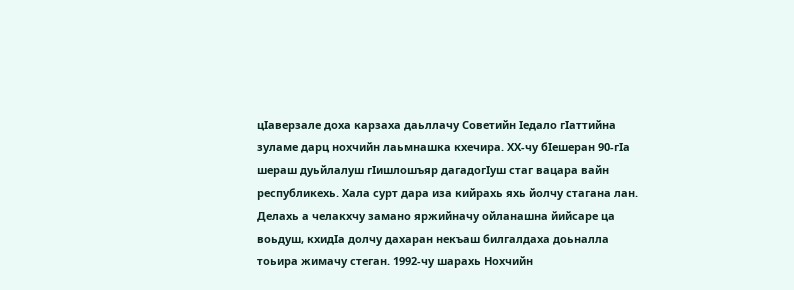цIаверзале доха карзаха даьллачу Советийн Iедало гIаттийна зуламе дарц нохчийн лаьмнашка кхечира. ХХ-чу бIешеран 90-гIа шераш дуьйлалуш гIишлошъяр дагадогIуш стаг вацара вайн республикехь. Хала сурт дара иза кийрахь яхь йолчу стагана лан. Делахь а челакхчу замано яржийначу ойланашна йийсаре ца воьдуш, кхидIа долчу дахаран некъаш билгалдаха доьналла тоьира жимачу стеган. 1992-чу шарахь Нохчийн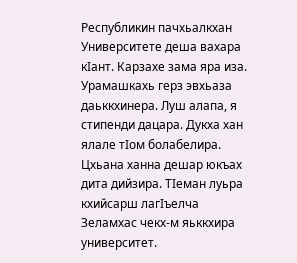Республикин пачхьалкхан Университете деша вахара кIант. Карзахе зама яра иза. Урамашкахь герз эвхьаза даьккхинера. Луш алапа, я стипенди дацара. Дукха хан ялале тIом болабелира. Цхьана ханна дешар юкъах дита дийзира. ТIеман луьра кхийсарш лагIъелча Зеламхас чекх-м яьккхира университет.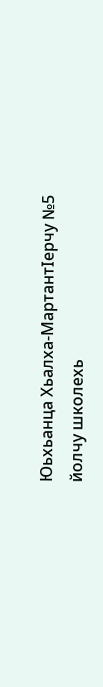Юьхьанца Хьалха-МартантIерчу №5 йолчу школехь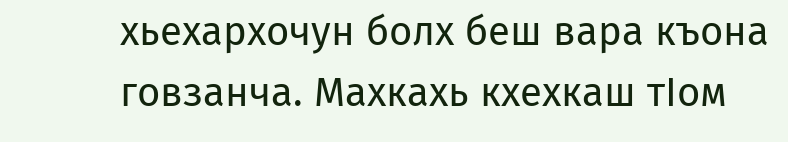хьехархочун болх беш вара къона говзанча. Махкахь кхехкаш тIом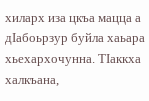хиларх иза цкъа мацца а дIабоьрзур буйла хаьара хьехархочунна. ТIаккха халкъана,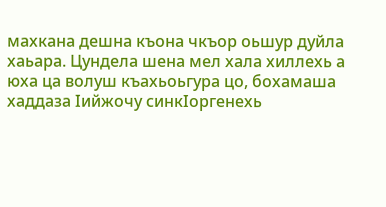махкана дешна къона чкъор оьшур дуйла хаьара. Цундела шена мел хала хиллехь а юха ца волуш къахьоьгура цо, бохамаша хаддаза Iийжочу синкIоргенехь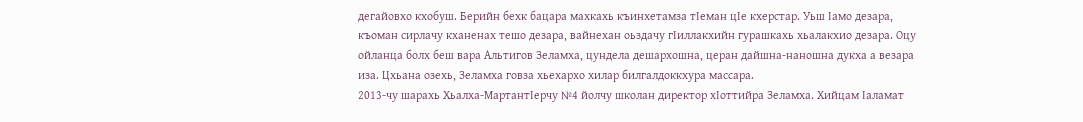дегайовхо кхобуш. Берийн бехк бацара махкахь къинхетамза тIеман цIе кхерстар. Уьш Iамо дезара, къоман сирлачу кханенах тешо дезара, вайнехан оьздачу гIиллакхийн гурашкахь хьалакхио дезара. Оцу ойланца болх беш вара Альтигов Зеламха, цундела дешархошна, церан дайшна-наношна дукха а везара иза. Цхьана озехь, Зеламха говза хьехархо хилар билгалдоккхура массара.
2013-чу шарахь Хьалха-МартантIерчу №4 йолчу школан директор хIоттийра Зеламха. Хийцам Iаламат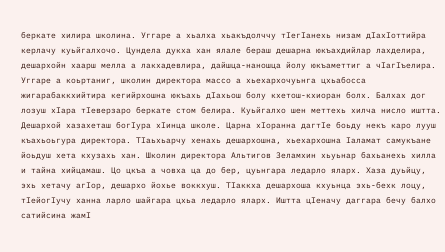беркате хилира школина. Уггаре а хьалха хьакъдолччу тIегIанехь низам дIахIоттийра керлачу куьйгалхочо. Цундела дукха хан ялале бераш дешарна юкъахдийлар лахделира, дешархойн хаарш мелла а лакхадевлира, дайшца-наношца йолу юкъаметтиг а чIагIъелира. Уггаре а коьртаниг, школин директора массо а хьехархочуьнга цхьабосса жигарабаккхийтира кегийрхошна юкъахь дIахьош болу кхетош-кхиоран болх. Балхах дог лозуш хIара тIеверзаро беркате стом белира. Куьйгалхо шен меттехь хилча нисло иштта. Дешархой хазахеташ богIура хIинца школе. Царна хIоранна дагтIе боьду некъ каро лууш къахьоьгура директора. ТIаьхьарчу хенахь дешархошна, хьехархошна Iаламат самукъане йоьдуш хета кхузахь хан. Школин директора Альтигов Зеламхин хьуьнар бахьанехь хилла и тайна хийцамаш. Цо цкъа а човха ца до бер, цуьнгара ледарло яларх. Хаза дуьйцу, эхь хетачу агIор, дешархо йохье воккхуш. ТIаккха дешархоша кхуьнца эхь-бехк лоцу, тIейогIучу ханна ларло шайгара цхьа ледарло яларх. Иштта цIеначу даггара бечу балхо сатийсина жамI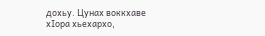дохьу. Цунах воккхаве хIора хьехархо,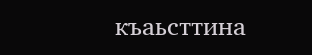къаьсттина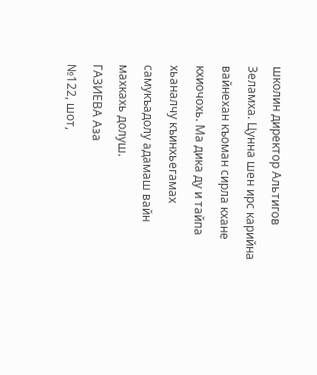школин директор Альтигов Зеламха. Цунна шен ирс карийна вайнехан къоман сирла кхане кхиочохь. Ма дика ду и тайпа хьаналчу къинхьегамах самукъадолу адамаш вайн махкахь долуш.
ГАЗИЕВА Аза
№122, шот,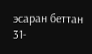эсаран беттан 31-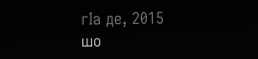гIа де, 2015 шо